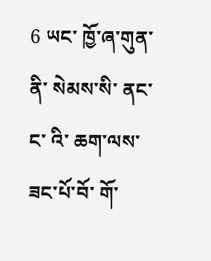6 ཡང་ ཁྱོ་ཞ་གུན་ནི་ སེམས་སི་ ནང་ང་ འི་ ཆག་ལས་ ཟང་པོ་བོ་ གོ་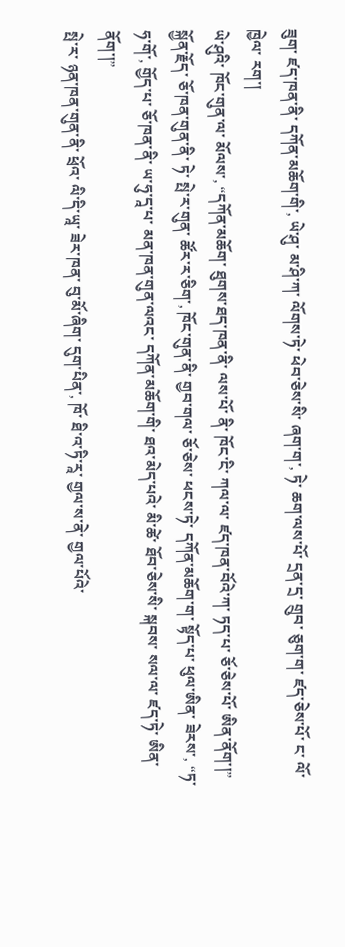ཟུག་ ཛད་ཁན་ནི་ དཀོན་མཆོག་གི་, ཡེ་ཤུ་ མ་ཤི་ཀ་ ལོགས་ཏེ་ ཕེབ་ཅེས་སི་ ཞག་ག་, ཏེ་ ཆག་ལས་པོ་ དྲན་དྲ་ གྲུབ་ ཅུག་ག་ ཛད་ཅེས་པོ་ ང་ ལོ་ཁྱེལ་ རག་།
ཡེ་ཤུའི་ ཁོང་གུན་ལ་ མོལས་, “དཀོན་མཆོག་ ཐུགས་ཐད་ཁན་ནི་ ལས་པོ་ ནི་ ཁོང་ངི་ ཀལ་ལ་ ཛད་ཁན་བོའེ་ཀ་ ཏད་པ་ ཅོ་ཅེས་པོ་ ཨིན་ནོག་།”
སྐྱོན་རྗོད་ ཅོ་ཁན་གུན་ནི་ ཏེ་ སྤེ་ར་གུན་ ཚོར་ར་ཅིག་, ཁོང་གུན་ནི་ གྱབ་གལ་ ཅོ་ཅེས་ ཕངས་ཏེ་ དཀོན་མཆོག་ག་ སྟོད་པ་ ཕུལ་ཨིན་ ཟེརས་, “ཏ་ ཧ་གོ་, གྱོད་པ་ ཅོ་ཁན་ནི་ ཡ་ཧུ་དཱ་པ་ མན་ཁན་གུན་ལའང་ དཀོན་མཆོག་གི་ ཐའ་མེད་པའེ་ མི་ཚེ་ ཐོབ་ཅེས་སི་ སྐབས་ སལ་ལ་ ཛད་ཏེ་ ཨིན་ནོག་།”
སྤེ་ར་ ཉན་ཁན་གུན་ནི་ ཕྲོའ་ ལི་དི་ཡཱ་ ཟེར་ཁན་ བུ་མོ་ཞིག་ དུག་པིན་, ཁོ་ ཐི་འ་ཏི་རཱ་ གྱལ་ས་ནེ་ གྱལ་པོའེ་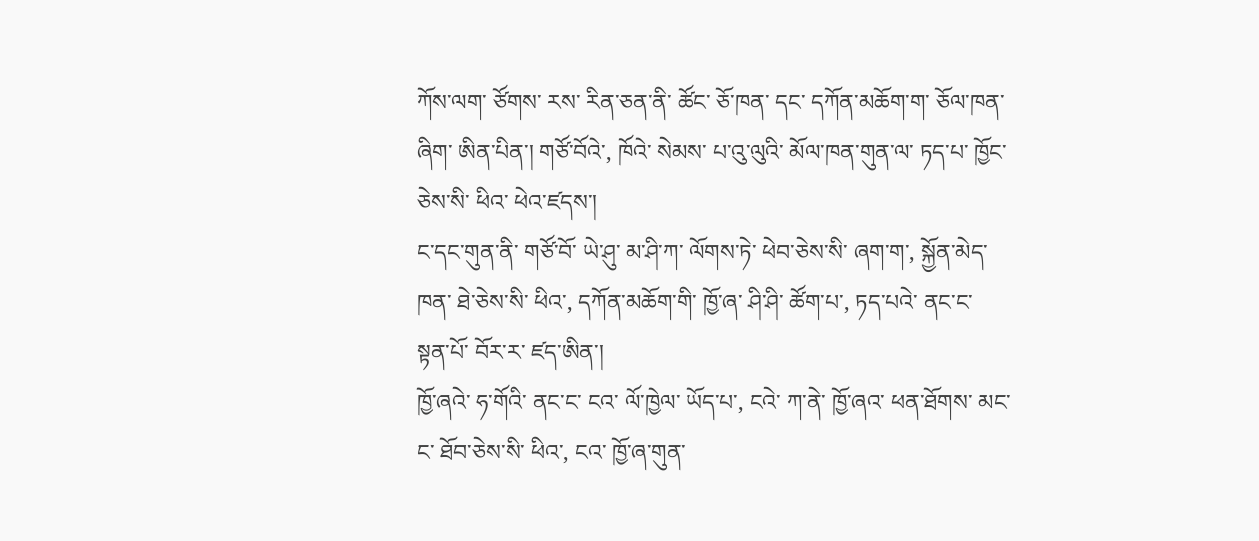ཀོས་ལག་ ཙོགས་ རས་ རིན་ཅན་ནི་ ཚོང་ ཅོ་ཁན་ དང་ དཀོན་མཆོག་ག་ ཅོལ་ཁན་ཞིག་ ཨིན་པིན་། གཙོ་བོའེ་, ཁོའེ་ སེམས་ པ་འུ་ལུའི་ མོལ་ཁན་གུན་ལ་ ཏད་པ་ ཁྱོང་ཅེས་སི་ ཕིའ་ ཕེའ་ཛདས་།
ང་དང་གུན་ནི་ གཙོ་བོ་ ཡེ་ཤུ་ མ་ཤི་ཀ་ ལོགས་ཏེ་ ཕེབ་ཅེས་སི་ ཞག་ག་, སྐྱོན་མེད་ཁན་ ཐེ་ཅེས་སི་ ཕིའ་, དཀོན་མཆོག་གི་ ཁྱོ་ཞ་ ཤི་ཤི་ ཚོག་པ་, ཏད་པའེ་ ནང་ང་ སྟན་པོ་ བོར་ར་ ཛད་ཨིན་།
ཁྱོ་ཞའེ་ ཧ་གོའི་ ནང་ང་ ངའ་ ལོ་ཁྱེལ་ ཡོད་པ་, ངའེ་ ཀ་ནེ་ ཁྱོ་ཞའ་ ཕན་ཐོགས་ མང་ང་ ཐོབ་ཅེས་སི་ ཕིའ་, ངའ་ ཁྱོ་ཞ་གུན་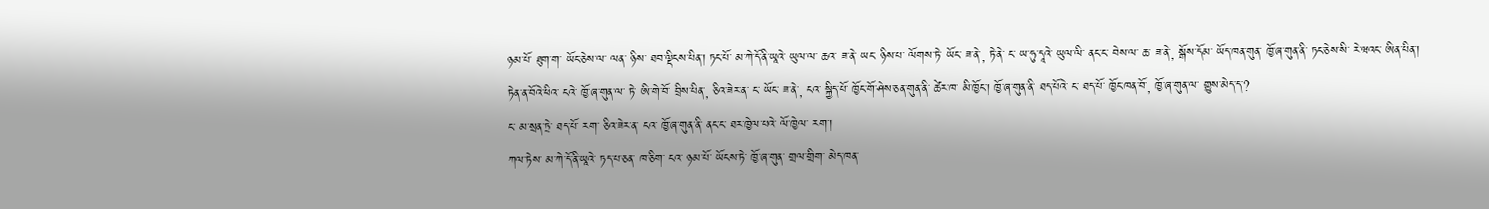ཉམ་པོ་ ཐུག་ག་ ཡོང་ཅེས་ལ་ ལན་ ཉིས་ ཐབ་ལྡིངས་པིན་། ཏང་པོ་ མ་ཀེ་དོ་ནི་ཡཱའེ་ ཡུལ་ལ་ ཆའ་ ཟ་ནེ་ ཡང་ ཉིས་པ་ ལོགས་ཏེ་ ཡོང་ ཟ་ནེ་, ཏེ་ནེ་ ང་ ཡ་ཧུ་དཱའེ་ ཡུལ་ལི་ ནང་ང་ བེས་ལ་ ཆ་ ཟ་ནེ་, སྒོས་དོམ་ ཡོད་ཁན་གུན་ ཁྱོ་ཞ་གུན་ནི་ ཏང་ཅེས་སི་ རེ་ཝའང་ ཨིན་པིན་།
ཏེན་ན་བོའེ་ཕིའ་ ངའེ་ ཁྱོ་ཞ་གུན་ལ་ ཏེ་ ཨི་གེ་བོ་ བྲིས་པིན་, ཅིའ་ཟེར་ན་ ང་ ཡོང་ ཟ་ནེ་, ངའ་ སྐྱིད་པོ་ ཁྱོང་གོ་ཤེས་ཅན་གུན་ནི་ ཚེར་ཁ་ མི་ཁྱོང་། ཁྱོ་ཞ་གུན་ནི་ ཐད་པོའེ་ ང་ ཐད་པོ་ ཁྱོང་ཁན་བོ་, ཁྱོ་ཞ་གུན་ལ་ གྱུས་མེད་ད་?
ང་ མ་སྲན་ཏྲེ་ ཐད་པོ་ རག་ ཅིའ་ཟེར་ན་ ངའ་ ཁྱོ་ཞ་གུན་ནི་ ནང་ང་ ཐར་ཁྱེལ་པའེ་ ལོ་ཁྱེལ་ རག་།
ཀལ་ཏེས་ མ་ཀེ་དོ་ནི་ཡཱའེ་ ཏད་པ་ཅན་ ཁ་ཅིག་ ངའ་ ཉམ་པོ་ ཡོངས་ཏེ་ ཁྱོ་ཞ་གུན་ གྲལ་གྲིག་ མེད་ཁན་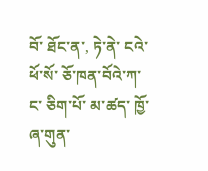བོ་ ཐོང་ན་, ཏེ་ནེ་ ངའེ་ ཕོ་སོ་ ཅོ་ཁན་བོའེ་ཀ་ ང་ ཅིག་པོ་ མ་ཚད་ ཁྱོ་ཞ་གུན་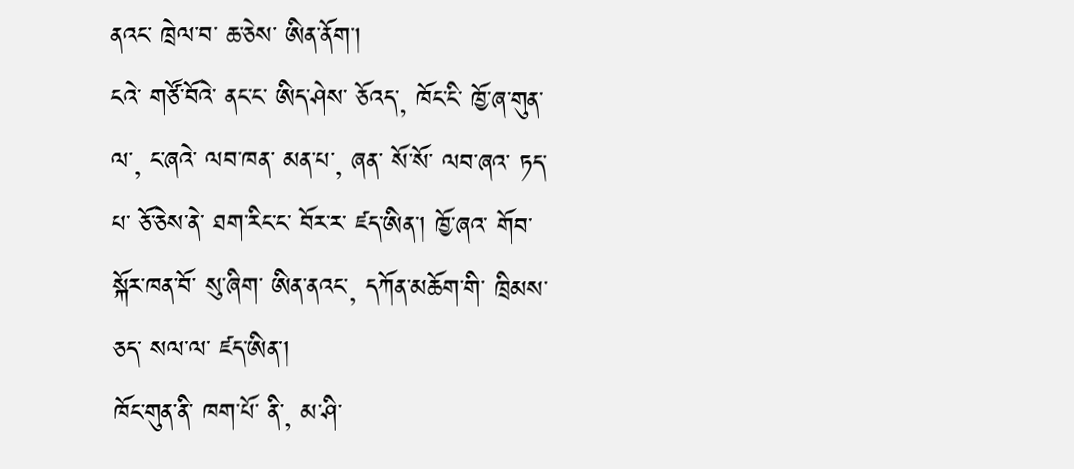ནའང་ ཁྲེལ་བ་ ཆ་ཅེས་ ཨིན་ནོག་།
ངའེ་ གཙོ་བོའེ་ ནང་ང་ ཨིད་ཤེས་ ཅོའད་, ཁོང་ངི་ ཁྱོ་ཞ་གུན་ལ་, ང་ཞའེ་ ལབ་ཁན་ མན་པ་, ཞན་ སོ་སོ་ ལབ་ཞའ་ ཏད་པ་ ཅོ་ཅེས་ནེ་ ཐག་རིང་ང་ བོར་ར་ ཛད་ཨིན་། ཁྱོ་ཞའ་ གོབ་སྐོར་ཁན་བོ་ སུ་ཞིག་ ཨིན་ནའང་, དཀོན་མཆོག་གི་ ཁྲིམས་ཅད་ སལ་ལ་ ཛད་ཨིན་།
ཁོང་གུན་ནི་ ཁག་པོ་ ནི་, མ་ཤི་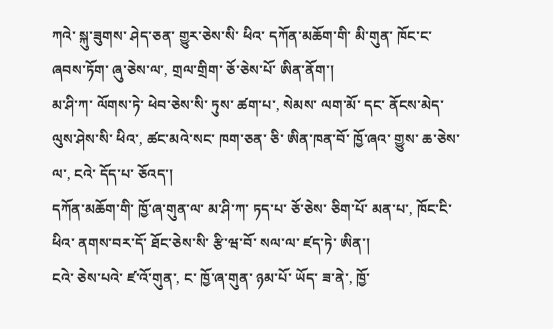ཀའེ་ སྐུ་ཟུགས་ ཤེད་ཅན་ གྱུར་ཅེས་སི་ ཕིའ་ དཀོན་མཆོག་གི་ མི་གུན་ ཁོང་ང་ ཞབས་ཏོག་ ཞུ་ཅེས་ལ་, གྲལ་གྲིག་ ཅོ་ཅེས་པོ་ ཨིན་ནོག་།
མ་ཤི་ཀ་ ལོགས་ཏེ་ ཕེབ་ཅེས་སི་ ཏུས་ ཚག་པ་, སེམས་ ལག་མོ་ དང་ ནོངས་མེད་ ལུས་ཤེས་སི་ ཕིའ་, ཚང་མའེ་སང་ ཁག་ཅན་ ཅི་ ཨིན་ཁན་བོ་ ཁྱོ་ཞའ་ གྱུས་ ཆ་ཅེས་ལ་, ངའེ་ དོད་པ་ ཅོའད་།
དཀོན་མཆོག་གི་ ཁྱོ་ཞ་གུན་ལ་ མ་ཤི་ཀ་ ཏད་པ་ ཅོ་ཅེས་ ཅིག་པོ་ མན་པ་, ཁོང་ངི་ ཕིའ་ ནགས་བར་དོ་ ཐོང་ཅེས་སི་ རྩི་ཝ་བོ་ སལ་ལ་ ཛད་ཏེ་ ཨིན་།
ངའེ་ ཅེས་པའེ་ ཛ་འོ་གུན་, ང་ ཁྱོ་ཞ་གུན་ ཉམ་པོ་ ཡོད་ ཟ་ནེ་, ཁྱོ་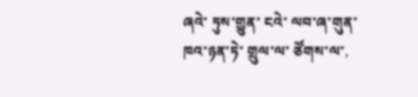ཞའེ་ ཏུས་གྱུན་ ངའེ་ ལབ་ཞ་གུན་ ཁའ་ཉན་ཏེ་ གྲུལ་ལ་ ཙོགས་ལ་,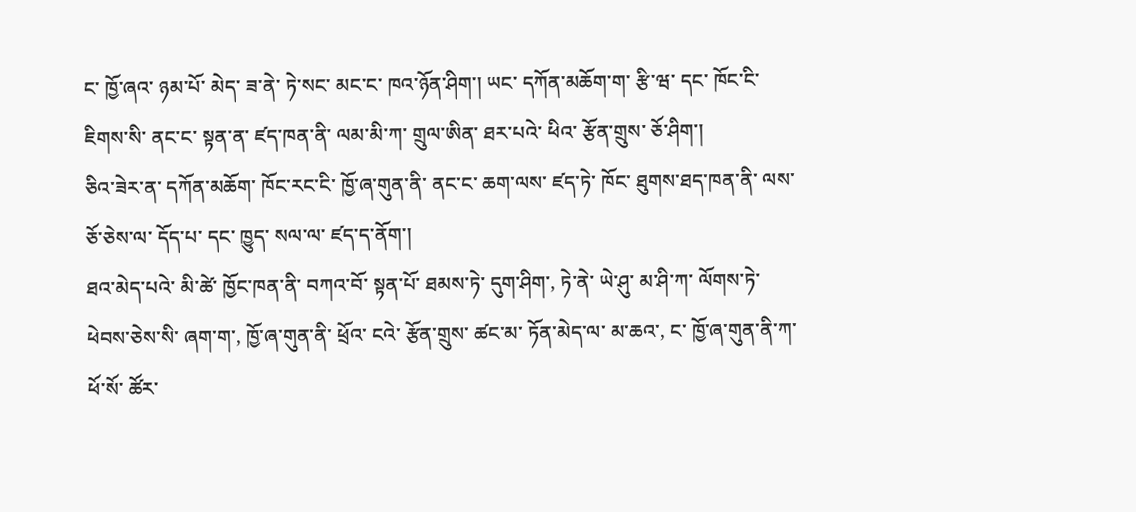ང་ ཁྱོ་ཞའ་ ཉམ་པོ་ མེད་ ཟ་ནེ་ ཏེ་སང་ མང་ང་ ཁའ་ཉོན་ཤིག་། ཡང་ དཀོན་མཆོག་ག་ རྩི་ཝ་ དང་ ཁོང་ངི་ ཇིགས་སི་ ནང་ང་ སྟན་ན་ ཛད་ཁན་ནི་ ལམ་མི་ཀ་ གྲུལ་ཨིན་ ཐར་པའེ་ ཕིའ་ རྩོན་གྲུས་ ཅོ་ཤིག་།
ཅིའ་ཟེར་ན་ དཀོན་མཆོག་ ཁོང་རང་ངི་ ཁྱོ་ཞ་གུན་ནི་ ནང་ང་ ཆག་ལས་ ཛད་ཏེ་ ཁོང་ ཐུགས་ཐད་ཁན་ནི་ ལས་ ཅོ་ཅེས་ལ་ དོད་པ་ དང་ ཁྱུད་ སལ་ལ་ ཛད་ད་ནོག་།
ཐའ་མེད་པའེ་ མི་ཚེ་ ཁྱོང་ཁན་ནི་ བཀའ་བོ་ སྟན་པོ་ ཐམས་ཏེ་ དུག་ཤིག་, ཏེ་ནེ་ ཡེ་ཤུ་ མ་ཤི་ཀ་ ལོགས་ཏེ་ ཕེབས་ཅེས་སི་ ཞག་ག་, ཁྱོ་ཞ་གུན་ནི་ ཕྲོའ་ ངའེ་ རྩོན་གྲུས་ ཚང་མ་ ཏོན་མེད་ལ་ མ་ཆའ་, ང་ ཁྱོ་ཞ་གུན་ནི་ཀ་ ཕོ་སོ་ ཚོར་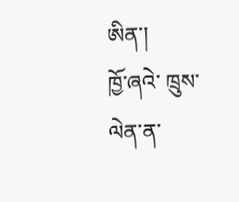ཨིན་།
ཁྱོ་ཞའེ་ ཁྲུས་ལེན་ན་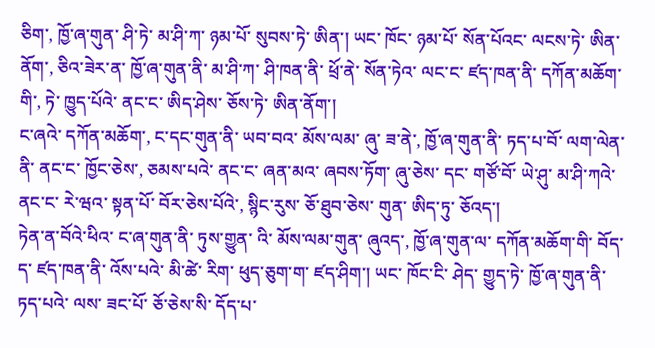ཅིག་, ཁྱོ་ཞ་གུན་ ཤི་ཏེ་ མ་ཤི་ཀ་ ཉམ་པོ་ སུབས་ཏེ་ ཨིན་། ཡང་ ཁོང་ ཉམ་པོ་ སོན་པོའང་ ལངས་ཏེ་ ཨིན་ནོག་, ཅིའ་ཟེར་ན་ ཁྱོ་ཞ་གུན་ནི་ མ་ཤི་ཀ་ ཤི་ཁན་ནི་ ཕྲོ་ནེ་ སོན་ཏེའ་ ལང་ང་ ཛད་ཁན་ནི་ དཀོན་མཆོག་གི་, ཏེ་ ཁྱུད་པོའེ་ ནང་ང་ ཨིད་ཤེས་ ཅོས་ཏེ་ ཨིན་ནོག་།
ང་ཞའེ་ དཀོན་མཆོག་, ང་དང་གུན་ནི་ ཡབ་བའ་ མོས་ལམ་ ཞུ་ ཟ་ནེ་, ཁྱོ་ཞ་གུན་ནི་ ཏད་པ་བོ་ ལག་ལེན་ནི་ ནང་ང་ ཁྱོང་ཅེས་, ཅམས་པའེ་ ནང་ང་ ཞན་མའ་ ཞབས་ཏོག་ ཞུ་ཅེས་ དང་ གཙོ་བོ་ ཡེ་ཤུ་ མ་ཤི་ཀའེ་ ནང་ང་ རེ་ཝའ་ སྟན་པོ་ བོར་ཅེས་པོའེ་, སྙིང་རུས་ ཅོ་ཐུབ་ཅེས་ གུན་ ཨིད་ཏུ་ ཅོའད་།
ཏེན་ན་བོའེ་ཕིའ་ ང་ཞ་གུན་ནི་ ཏུས་གྱུན་ འི་ མོས་ལམ་གུན་ ཞུའད་, ཁྱོ་ཞ་གུན་ལ་ དཀོན་མཆོག་གི་ བོད་ད་ ཛད་ཁན་ནི་ འོས་པའེ་ མི་ཚེ་ རིག་ ཕུད་ཅུག་ག་ ཛད་ཤིག་། ཡང་ ཁོང་ངི་ ཤེད་ གྱུད་ཏེ་ ཁྱོ་ཞ་གུན་ནི་ ཏད་པའེ་ ལས་ ཟང་པོ་ ཅོ་ཅེས་སི་ དོད་པ་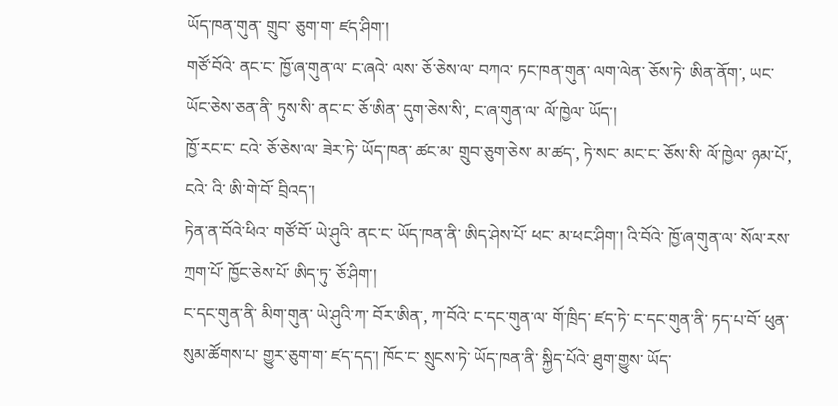ཡོད་ཁན་གུན་ གྲུབ་ ཅུག་ག་ ཛད་ཤིག་།
གཙོ་བོའེ་ ནང་ང་ ཁྱོ་ཞ་གུན་ལ་ ང་ཞའེ་ ལས་ ཅོ་ཅེས་ལ་ བཀའ་ ཏང་ཁན་གུན་ ལག་ལེན་ ཅོས་ཏེ་ ཨིན་ནོག་, ཡང་ ཡོང་ཅེས་ཅན་ནི་ ཏུས་སི་ ནང་ང་ ཅོ་ཨིན་ དུག་ཅེས་སི་, ང་ཞ་གུན་ལ་ ལོ་ཁྱེལ་ ཡོད་།
ཁྱོ་རང་ང་ ངའེ་ ཅོ་ཅེས་ལ་ ཟེར་ཏེ་ ཡོད་ཁན་ ཚང་མ་ གྲུབ་ཅུག་ཅེས་ མ་ཚད་, ཏེ་སང་ མང་ང་ ཅོས་སི་ ལོ་ཁྱེལ་ ཉམ་པོ་, ངའེ་ འི་ ཨི་གེ་བོ་ བྲིའད་།
ཏེན་ན་བོའེ་ཕིའ་ གཙོ་བོ་ ཡེ་ཤུའི་ ནང་ང་ ཡོད་ཁན་ནི་ ཨིད་ཤེས་པོ་ ཕང་ མ་ཕང་ཤིག་། འི་བོའེ་ ཁྱོ་ཞ་གུན་ལ་ སོལ་རས་ ཀྲག་པོ་ ཁྱོང་ཅེས་པོ་ ཨིད་ཏུ་ ཅོ་ཤིག་།
ང་དང་གུན་ནི་ མིག་གུན་ ཡེ་ཤུའི་ཀ་ བོར་ཨིན་, ཀ་བོའེ་ ང་དང་གུན་ལ་ གོ་ཁྲིད་ ཛད་ཏེ་ ང་དང་གུན་ནི་ ཏད་པ་བོ་ ཕུན་སུམ་ཚོགས་པ་ གྱུར་ཅུག་ག་ ཛད་དད་། ཁོང་ང་ སྲུངས་ཏེ་ ཡོད་ཁན་ནི་ སྐྱིད་པོའེ་ ཐུག་གྱུས་ ཡོད་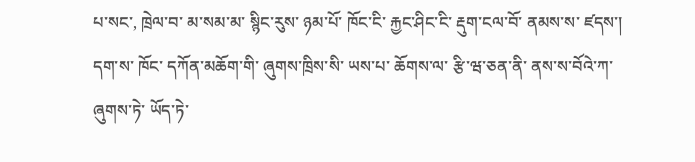པ་སང་, ཁྲེལ་བ་ མ་སམ་མ་ སྙིང་རུས་ ཉམ་པོ་ ཁོང་ངི་ རྐྱང་ཤིང་ངི་ རྡུག་ངལ་བོ་ ནམས་ས་ ཛདས་། དག་ས་ ཁོང་ དཀོན་མཆོག་གི་ ཞུགས་ཁྲིས་སི་ ཡས་པ་ ཆོགས་ལ་ རྩི་ཝ་ཅན་ནི་ ནས་ས་བོའེ་ཀ་ ཞུགས་ཏེ་ ཡོད་ཏེ་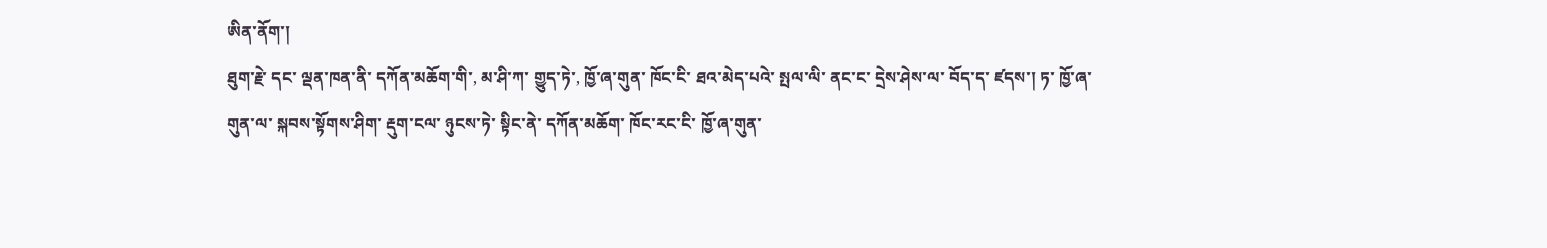ཨིན་ནོག་།
ཐུག་རྗེ་ དང་ ལྡན་ཁན་ནི་ དཀོན་མཆོག་གི་, མ་ཤི་ཀ་ གྱུད་ཏེ་, ཁྱོ་ཞ་གུན་ ཁོང་ངི་ ཐའ་མེད་པའེ་ སྤལ་ལི་ ནང་ང་ དྲེས་ཤེས་ལ་ བོད་ད་ ཛདས་། ཏ་ ཁྱོ་ཞ་གུན་ལ་ སྐབས་སྟོགས་ཤིག་ རྡུག་ངལ་ ཉུངས་ཏེ་ སྟིང་ནེ་ དཀོན་མཆོག་ ཁོང་རང་ངི་ ཁྱོ་ཞ་གུན་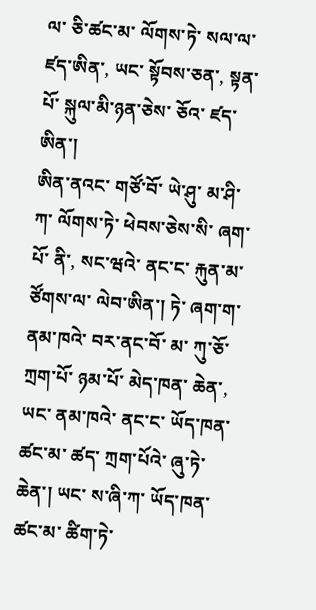ལ་ ཅི་ཚང་མ་ ལོགས་ཏེ་ སལ་ལ་ ཛད་ཨིན་, ཡང་ སྟོབས་ཅན་, སྟན་པོ་ སྐུལ་མི་ཉན་ཅེས་ ཅོའ་ ཛད་ཨིན་།
ཨིན་ནའང་ གཙོ་བོ་ ཡེ་ཤུ་ མ་ཤི་ཀ་ ལོགས་ཏེ་ ཕེབས་ཅེས་སི་ ཞག་པོ་ ནི་, སང་ཝའེ་ ནང་ང་ རྐུན་མ་ ཙོགས་ལ་ ལེབ་ཨིན་། ཏེ་ ཞག་ག་ ནམ་ཁའེ་ བར་ནང་བོ་ མ་ ཀུ་ཅོ་ ཀྲག་པོ་ ཉམ་པོ་ མེད་ཁན་ ཆེན་, ཡང་ ནམ་ཁའེ་ ནང་ང་ ཡོད་ཁན་ ཚང་མ་ ཚད་ ཀྲག་པོའེ་ ཞུ་ཏེ་ ཆེན་། ཡང་ ས་ཞི་ཀ་ ཡོད་ཁན་ ཚང་མ་ ཚིག་ཏེ་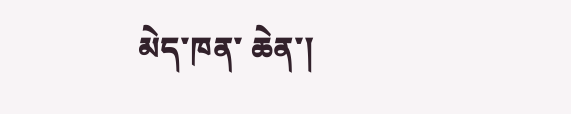མེད་ཁན་ ཆེན་།